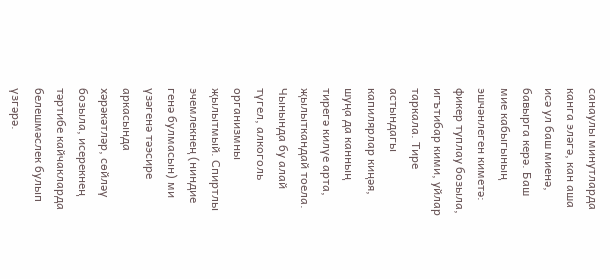санаулы минутларда канга эләгә, кан аша исә ул баш миенә, бавырга керә. Баш мие кабыгының эшчәнлеген киметә: фикер туплау бозыла, игътибар кими, уйлар таркала. Тире астындагы капилярлар киңәя, шуңа да канның тирегә килүе арта, җылыткандай тоела. Чынында бу алай түгел, алкоголь организмны җылытмый. Спиртлы эчемлекнең (ниндие генә булмасын) ми үзәгенә тәэсире аркасында хәрәкәтләр, сөйләү бозыла, исерекнең тәртибе кайчакларда белешмәслек булып үзгәрә.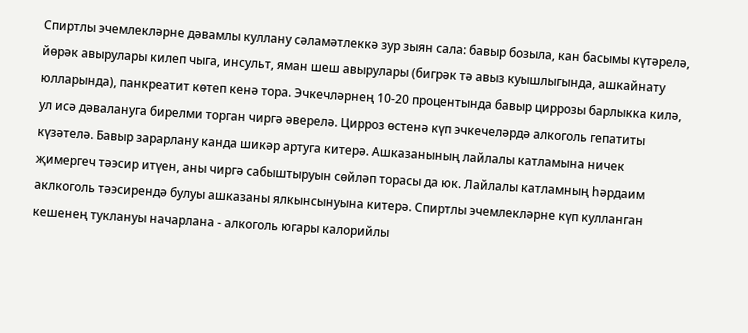Спиртлы эчемлекләрне дәвамлы куллану сәламәтлеккә зур зыян сала: бавыр бозыла, кан басымы күтәрелә, йөрәк авырулары килеп чыга, инсульт, яман шеш авырулары (бигрәк тә авыз куышлыгында, ашкайнату юлларында), панкреатит көтеп кенә тора. Эчкечләрнең 10-20 процентында бавыр циррозы барлыкка килә, ул исә дәвалануга бирелми торган чиргә әверелә. Цирроз өстенә күп эчкечеләрдә алкоголь гепатиты күзәтелә. Бавыр зарарлану канда шикәр артуга китерә. Ашказанының лайлалы катламына ничек җимергеч тәэсир итүен, аны чиргә сабыштыруын сөйләп торасы да юк. Лайлалы катламның һәрдаим аклкоголь тәэсирендә булуы ашказаны ялкынсынуына китерә. Спиртлы эчемлекләрне күп кулланган кешенең туклануы начарлана - алкоголь югары калорийлы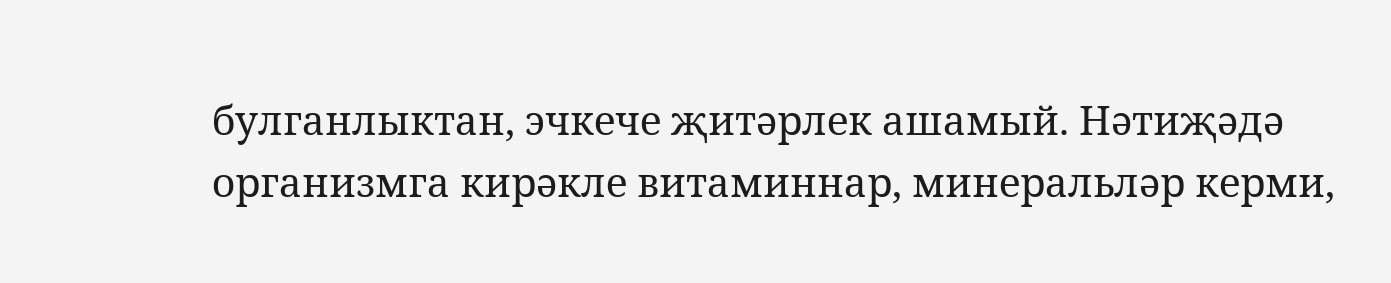булганлыктан, эчкече җитәрлек ашамый. Нәтиҗәдә организмга кирәкле витаминнар, минеральләр керми,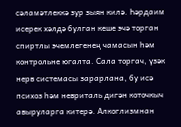сәламәтлеккә зур зыян килә. Һәрдаим исерек хәлдә булган кеше эчә торган спиртлы эчемлегенең чамасын һәм контрольне югалта. Сала торгач, үзәк нерв системасы зарарлана, бу исә психоз һәм невриталь дигән коточкыч авыруларга китерә. Алкоглизмнан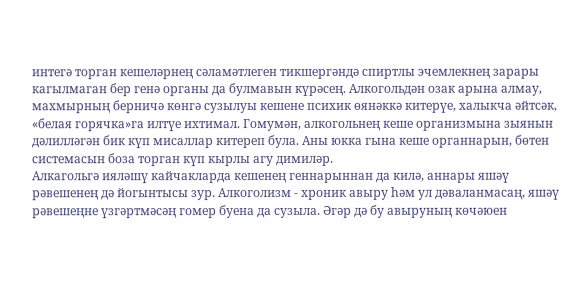интегә торган кешеләрнең сәламәтлеген тикшергәндә спиртлы эчемлекнең зарары кагылмаган бер генә органы да булмавын күрәсең. Алкогольдән озак арына алмау, махмырның берничә көнгә сузылуы кешене психик өянәккә китерүе, халыкча әйтсәк, «белая горячка»га илтүе ихтимал. Гомумән, алкогольнең кеше организмына зыянын дәлилләгән бик күп мисаллар китереп була. Аны юкка гына кеше органнарын, бөтен системасын боза торган күп кырлы агу димиләр.
Алкагольгә ияләшү кайчакларда кешенең геннарыннан да килә, аннары яшәү рәвешенең дә йогынтысы зур. Алкоголизм - хроник авыру һәм ул дәваланмасаң, яшәү рәвешеңне үзгәртмәсәң гомер буена да сузыла. Әгәр дә бу авыруның көчәюен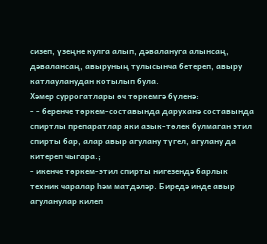сизеп, үзеңне кулга алып, дәвалануга алынсаң, дәвалансаң, авыруның тулысынча бетереп, авыру катлауланудан котылып була.
Хәмер суррогатлары өч төркемгә бүленә:
- - беренче төркем-составында даруханә составында спиртлы препаратлар яки азык-төлек булмаган этил спирты бар, алар авыр агулану түгел, агулану да китереп чыгара.;
- икенче төркем-этил спирты нигезендә барлык техник чаралар һәм матдәләр. Биредә инде авыр агуланулар килеп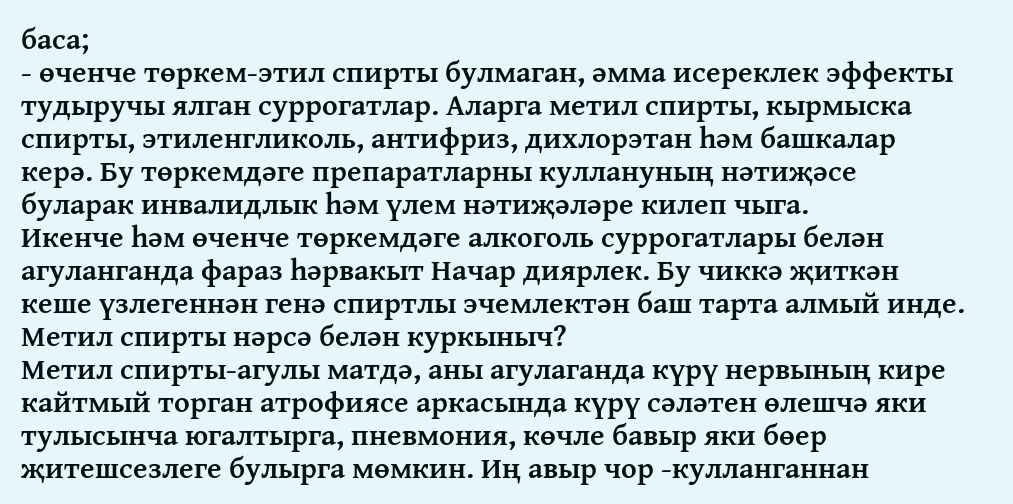баса;
- өченче төркем-этил спирты булмаган, әмма исереклек эффекты тудыручы ялган суррогатлар. Аларга метил спирты, кырмыска спирты, этиленгликоль, антифриз, дихлорэтан һәм башкалар керә. Бу төркемдәге препаратларны куллануның нәтиҗәсе буларак инвалидлык һәм үлем нәтиҗәләре килеп чыга.
Икенче һәм өченче төркемдәге алкоголь суррогатлары белән агуланганда фараз һәрвакыт Начар диярлек. Бу чиккә җиткән кеше үзлегеннән генә спиртлы эчемлектән баш тарта алмый инде.
Метил спирты нәрсә белән куркыныч?
Метил спирты-агулы матдә, аны агулаганда күрү нервының кире кайтмый торган атрофиясе аркасында күрү сәләтен өлешчә яки тулысынча югалтырга, пневмония, көчле бавыр яки бөер җитешсезлеге булырга мөмкин. Иң авыр чор -кулланганнан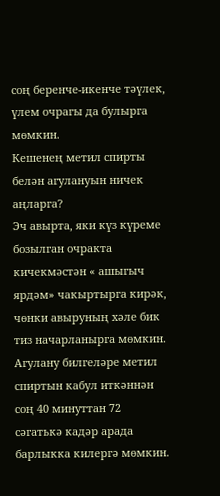соң беренче-икенче тәүлек, үлем очрагы да булырга мөмкин.
Кешенең метил спирты белән агулануын ничек аңларга?
Эч авырта, яки күз күреме бозылган очракта кичекмәстән « ашыгыч ярдәм» чакыртырга кирәк, чөнки авыруның хәле бик тиз начарланырга мөмкин.
Агулану билгеләре метил спиртын кабул иткәннән соң 40 минуттан 72 сәгатькә кадәр арада барлыкка килергә мөмкин.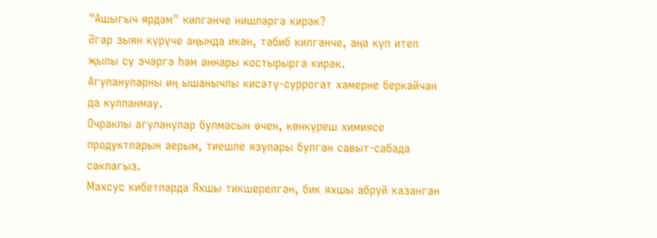"Ашыгыч ярдәм" килгәнче нишләргә кирәк?
Әгәр зыян күрүче аңында икән, табиб килгәнче, аңа күп итеп җылы су эчәргә һәм аннары костырырга кирәк.
Агулануларны иң ышанычлы кисәтү-суррогат хәмерне беркайчан да кулланмау.
Очраклы агуланулар булмасын өчен, көнкүреш химиясе продуктларын аерым, тиешле язулары булган савыт-сабада саклагыз.
Махсус кибетләрдә Яхшы тикшерелгән, бик яхшы абруй казанган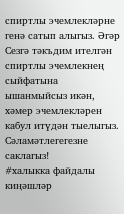спиртлы эчемлекләрне генә сатып алыгыз. Әгәр Сезгә тәкъдим ителгән спиртлы эчемлекнең сыйфатына ышанмыйсыз икән, хәмер эчемлекләрен кабул итүдән тыелыгыз.
Сәламәтлегегезне саклагыз!
#халыкка файдалы киңәшләр